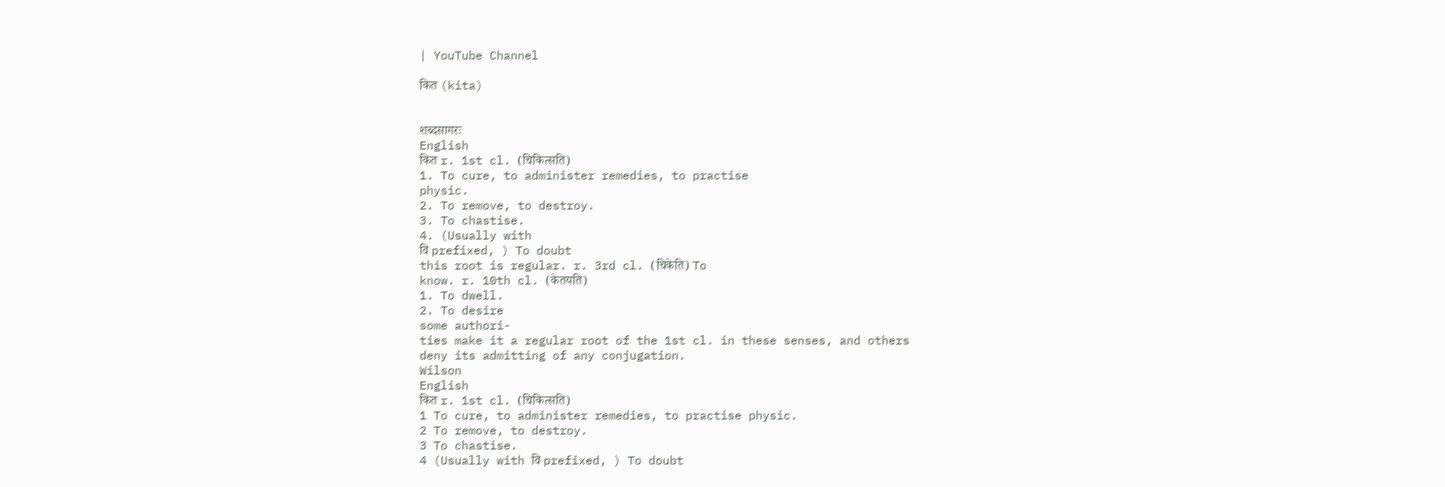| YouTube Channel

कित (kita)


शब्दसागरः
English
कित r. 1st cl. (चिकित्सति)
1. To cure, to administer remedies, to practise
physic.
2. To remove, to destroy.
3. To chastise.
4. (Usually with
वि prefixed, ) To doubt
this root is regular. r. 3rd cl. (चिकेति) To
know. r. 10th cl. (केतयति)
1. To dwell.
2. To desire
some authori-
ties make it a regular root of the 1st cl. in these senses, and others
deny its admitting of any conjugation.
Wilson
English
कित r. 1st cl. (चिकित्सति)
1 To cure, to administer remedies, to practise physic.
2 To remove, to destroy.
3 To chastise.
4 (Usually with वि prefixed, ) To doubt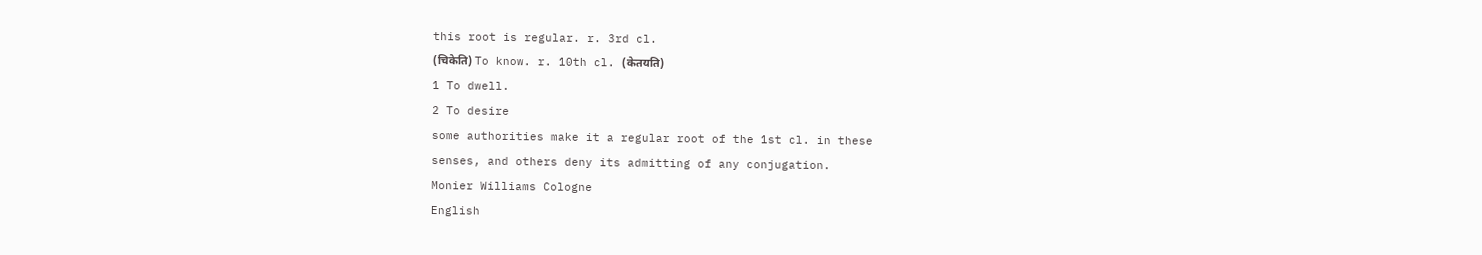this root is regular. r. 3rd cl.
(चिकेति) To know. r. 10th cl. (केतयति)
1 To dwell.
2 To desire
some authorities make it a regular root of the 1st cl. in these
senses, and others deny its admitting of any conjugation.
Monier Williams Cologne
English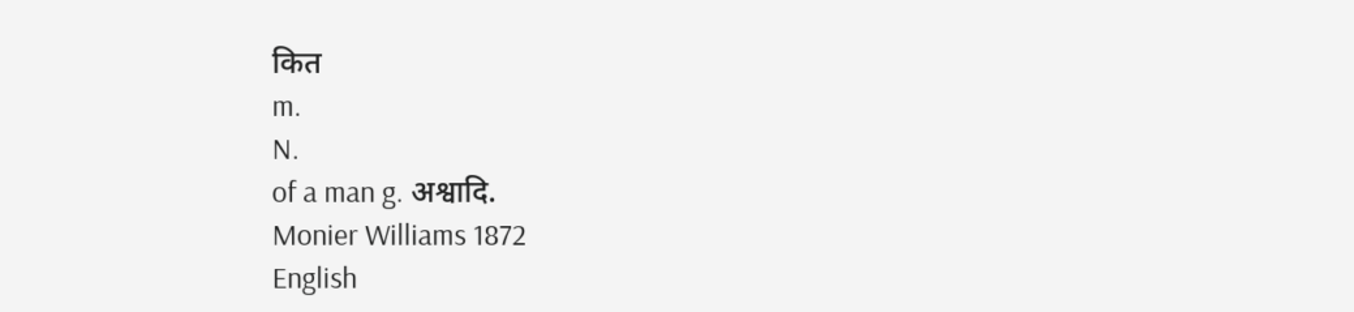कित
m.
N.
of a man g. अश्वादि.
Monier Williams 1872
English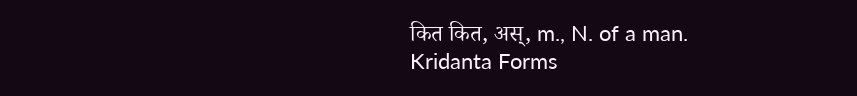कित कित, अस्, m., N. of a man.
Kridanta Forms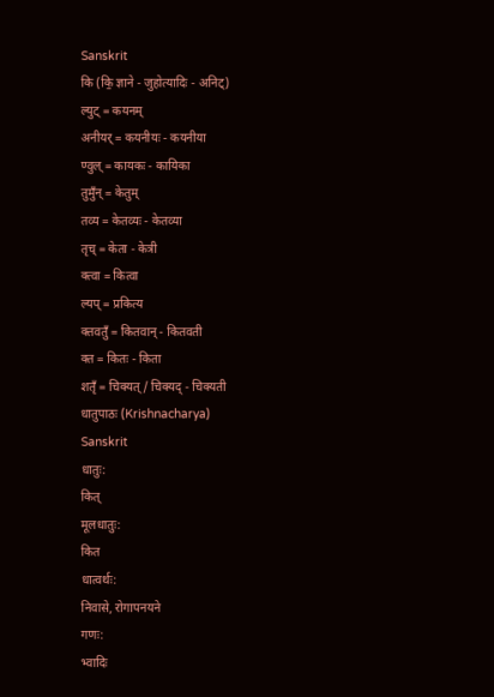Sanskrit
कि (कि॒ ज्ञाने - जुहोत्यादिः - अनिट्)
ल्युट् = कयनम्
अनीयर् = कयनीयः - कयनीया
ण्वुल् = कायकः - कायिका
तुमुँन् = केतुम्
तव्य = केतव्यः - केतव्या
तृच् = केता - केत्री
क्त्वा = कित्वा
ल्यप् = प्रकित्य
क्तवतुँ = कितवान् - कितवती
क्त = कितः - किता
शतृँ = चिक्यत् / चिक्यद् - चिक्यती
धातुपाठः (Krishnacharya)
Sanskrit
धातुः:
कित्
मूलधातुः:
कित
धात्वर्थः:
निवासे, रोगापनयने
गणः:
भ्वादिः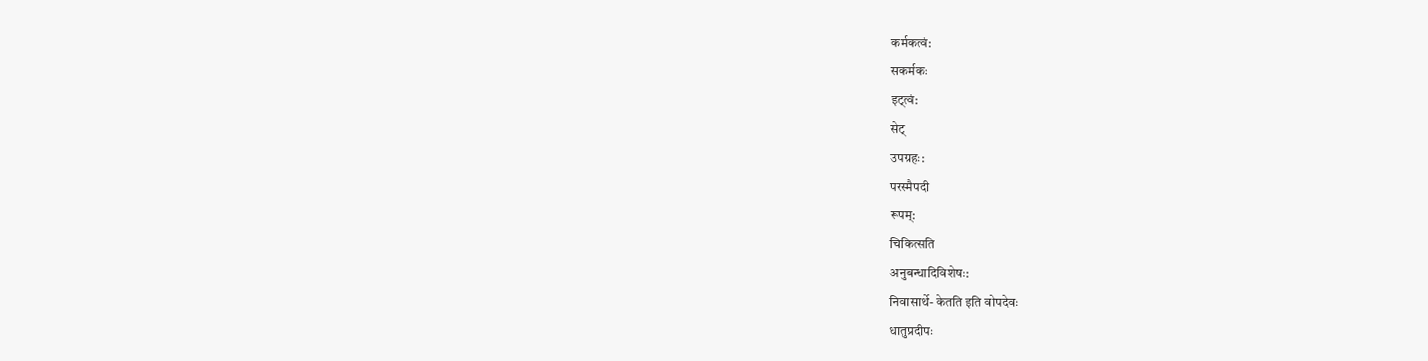कर्मकत्वं:
सकर्मकः
इट्त्वं:
सेट्
उपग्रहः:
परस्मैपदी
रूपम्:
चिकित्सति
अनुबन्धादिविशेषः:
निवासार्थे- केतति इति वोपदेवः
धातुप्रदीपः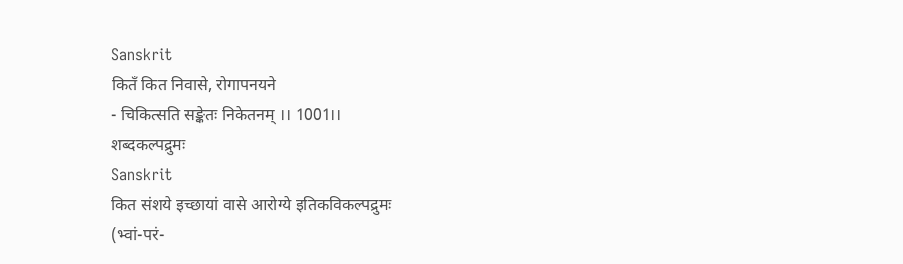Sanskrit
कितँ कित निवासे, रोगापनयने
- चिकित्सति सङ्केतः निकेतनम् ।। 1001।।
शब्दकल्पद्रुमः
Sanskrit
कित संशये इच्छायां वासे आरोग्ये इतिकविकल्पद्रुमः
(भ्वां-परं-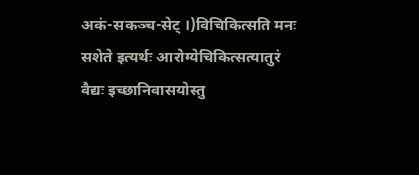अकं-सकञ्च-सेट् ।)विचिकित्सति मनः सशेते इत्यर्थः आरोग्येचिकित्सत्यातुरं वैद्यः इच्छानिवासयोस्तु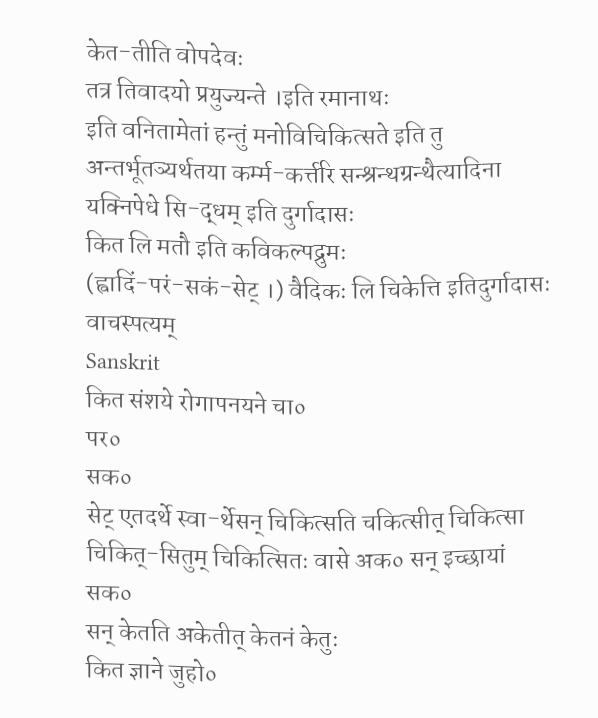केत-तीति वोपदेवः
तत्र तिवादयो प्रयुज्यन्ते ।इति रमानाथः
इति वनितामेतां हन्तुं मनोविचिकित्सते इति तु अन्तर्भूतञ्यर्थतया कर्म्म-कर्त्तरि सन्श्रन्थग्रन्थैत्यादिना यक्निपेधे सि-द्धम् इति दुर्गादासः
कित लि मतौ इति कविकल्पद्रुमः
(ह्वादिं-परं-सकं-सेट् ।) वैदिकः लि चिकेत्ति इतिदुर्गादासः
वाचस्पत्यम्
Sanskrit
कित संशये रोगापनयने चा०
पर०
सक०
सेट् एतदर्थे स्वा-र्थेसन् चिकित्सति चकित्सीत् चिकित्सा चिकित्-सितुम् चिकित्सितः वासे अक० सन् इच्छायां
सक०
सन् केतति अकेतीत् केतनं केतुः
कित ज्ञाने जुहो०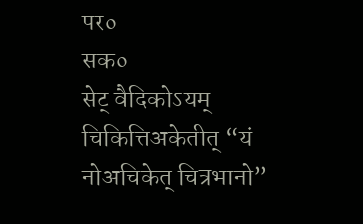पर०
सक०
सेट् वैदिकोऽयम् चिकित्तिअकेतीत् “यं नोअचिकेत् चित्रभानो”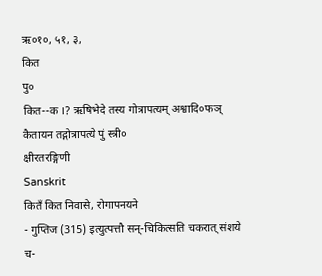ऋ०१०, ५१, ३,
कित
पु०
कित--क ।? ऋषिभेदे तस्य गोत्रापत्यम् अश्वादि०फञ् कैतायन तद्गोत्रापत्ये पुं स्त्री०
क्षीरतरङ्गिणी
Sanskrit
कितँ कित निवासे, रोगापनयने
- गुप्तिज (315) इत्युत्पत्तौ सन्-चिकित्सति चकरात् संशये च-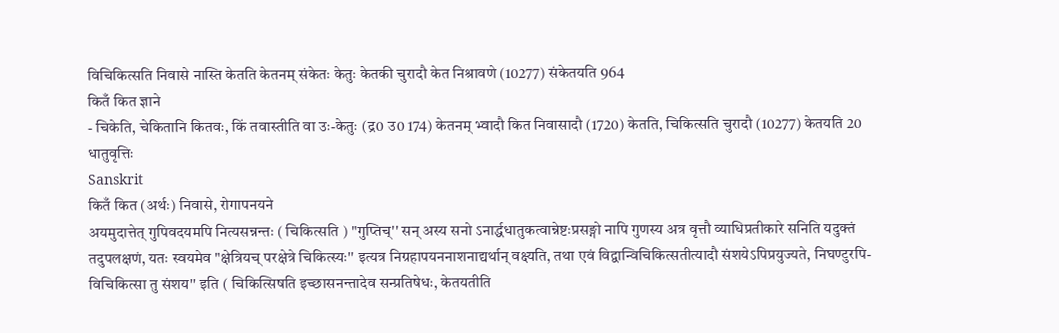विचिकित्सति निवासे नास्ति केतति केतनम् संकेतः केतुः केतकी चुरादौ केत निश्रावणे (10277) संकेतयति 964
कितँ कित ज्ञाने
- चिकेति, चेकितानि कितवः, किं तवास्तीति वा उः-केतुः (द्र0 उ0 174) केतनम् भ्वादौ कित निवासादौ (1720) केतति, चिकित्सति चुरादौ (10277) केतयति 20
धातुवृत्तिः
Sanskrit
कितँ कित (अर्थः) निवासे, रोगापनयने
अयमुदात्तेत् गुपिवदयमपि नित्यसन्नन्तः ( चिकित्सति ) "गुप्तिच्'' सन् अस्य सनो ऽनार्द्धधातुकत्वान्नेष्टःप्रसङ्गो नापि गुणस्य अत्र वृत्तौ व्याधिप्रतीकारे सनिति यदुक्तं तदुपलक्षणं, यतः स्वयमेव "क्षेत्रियच् परक्षेत्रे चिकित्स्यः'' इत्यत्र निग्रहापयननाशनाद्यर्थान् वक्ष्यति, तथा एवं विद्वान्विचिकित्सतीत्यादौ संशयेऽपिप्रयुज्यते, निघण्टुरपि-विचिकित्सा तु संशय'' इति ( चिकित्सिषति इच्छासनन्तादेव सन्प्रतिषेधः, केतयतीति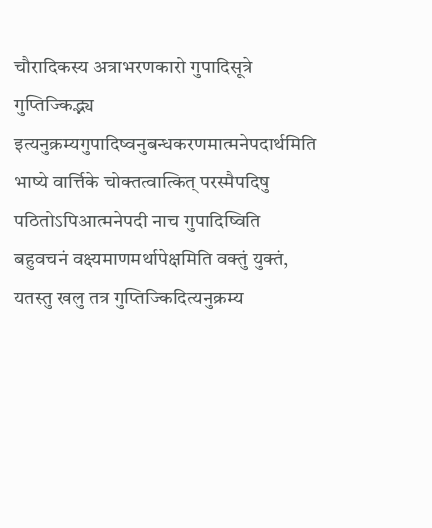चौरादिकस्य अत्राभरणकारो गुपादिसूत्रे गुप्तिज्किद्भ्य इत्यनुक्रम्यगुपादिष्वनुबन्धकरणमात्मनेपदार्थमिति भाष्ये वार्त्तिके चोक्तत्वात्कित् परस्मैपदिषु पठितोऽपिआत्मनेपदी नाच गुपादिष्विति बहुवचनं वक्ष्यमाणमर्थापेक्षमिति वक्तुं युक्तं, यतस्तु खलु तत्र गुप्तिज्किदित्यनुक्रम्य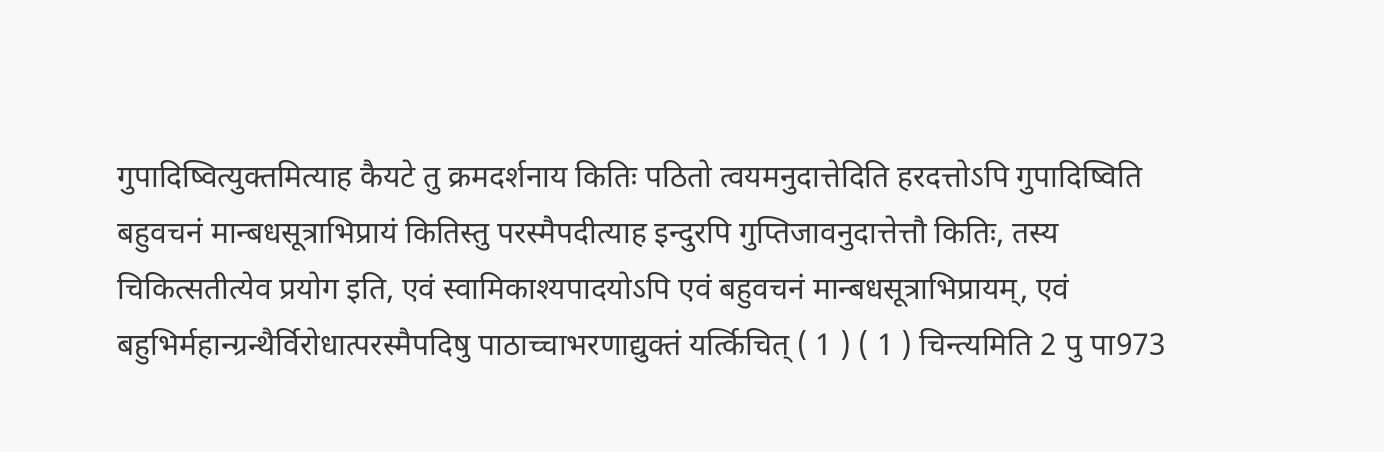गुपादिष्वित्युक्तमित्याह कैयटे तु क्रमदर्शनाय कितिः पठितो त्वयमनुदात्तेदिति हरदत्तोऽपि गुपादिष्विति बहुवचनं मान्बधसूत्राभिप्रायं कितिस्तु परस्मैपदीत्याह इन्दुरपि गुप्तिजावनुदात्तेत्तौ कितिः, तस्य चिकित्सतीत्येव प्रयोग इति, एवं स्वामिकाश्यपादयोऽपि एवं बहुवचनं मान्बधसूत्राभिप्रायम्, एवं बहुभिर्महान्ग्रन्थैर्विरोधात्परस्मैपदिषु पाठाच्चाभरणाद्युक्तं यर्त्किचित् ( 1 ) ( 1 ) चिन्त्यमिति 2 पु पा973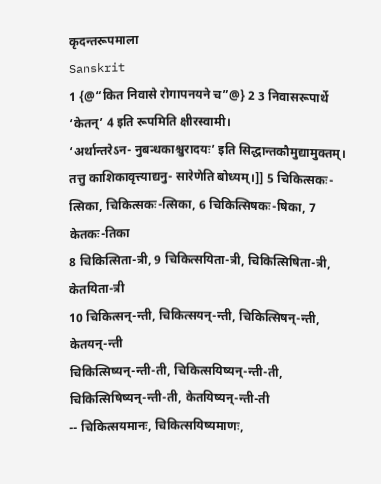कृदन्तरूपमाला
Sanskrit
1 {@“कित निवासे रोगापनयने च”@} 2 3 निवासरूपार्थे ‘केतन्’ 4 इति रूपमिति क्षीरस्वामी।
‘अर्थान्तरेऽन- नुबन्धकाश्चुरादयः’ इति सिद्धान्तकौमुद्यामुक्तम्।
तत्तु काशिकावृत्त्याद्यनु- सारेणेति बोध्यम्।]] 5 चिकित्सकः-त्सिका, चिकित्सकः-त्सिका, 6 चिकित्सिषकः-षिका, 7 केतकः-तिका
8 चिकित्सिता-त्री, 9 चिकित्सयिता-त्री, चिकित्सिषिता-त्री, केतयिता-त्री
10 चिकित्सन्-न्ती, चिकित्सयन्-न्ती, चिकित्सिषन्-न्ती, केतयन्-न्ती
चिकित्सिष्यन्-न्ती-ती, चिकित्सयिष्यन्-न्ती-ती, चिकित्सिषिष्यन्-न्ती-ती, केतयिष्यन्-न्ती-ती
-- चिकित्सयमानः, चिकित्सयिष्यमाणः,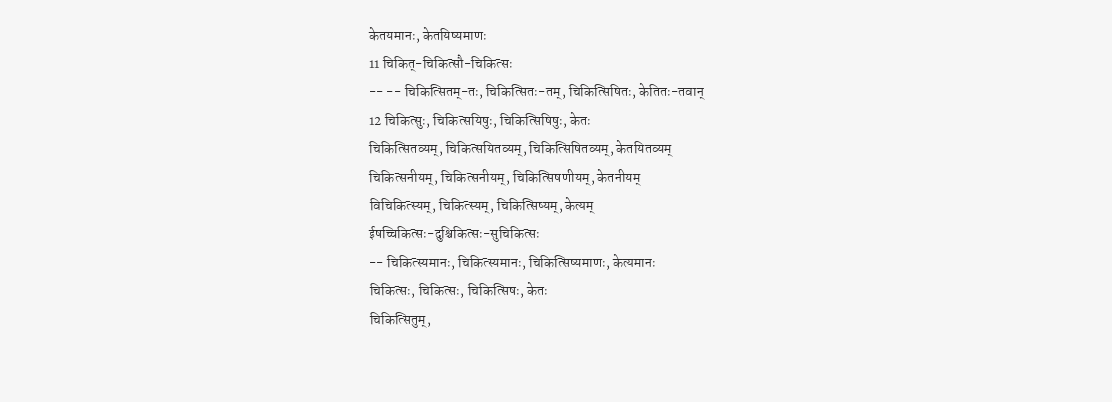केतयमानः, केतयिष्यमाणः
11 चिकित्-चिकित्सौ-चिकित्सः
-- -- चिकित्सितम्-तः, चिकित्सितः-तम्, चिकित्सिषितः, केतितः-तवान्
12 चिकित्सुः, चिकित्सयिषुः, चिकित्सिषिषुः, केतः
चिकित्सितव्यम्, चिकित्सयितव्यम्, चिकित्सिषितव्यम्, केतयितव्यम्
चिकित्सनीयम्, चिकित्सनीयम्, चिकित्सिषणीयम्, केतनीयम्
विचिकित्स्यम्, चिकित्स्यम्, चिकित्सिष्यम्, केत्यम्
ईषच्चिकित्सः-दुश्चिकित्सः-सुचिकित्सः
-- चिकित्स्यमानः, चिकित्स्यमानः, चिकित्सिष्यमाणः, केत्यमानः
चिकित्सः, चिकित्सः, चिकित्सिषः, केतः
चिकित्सितुम्,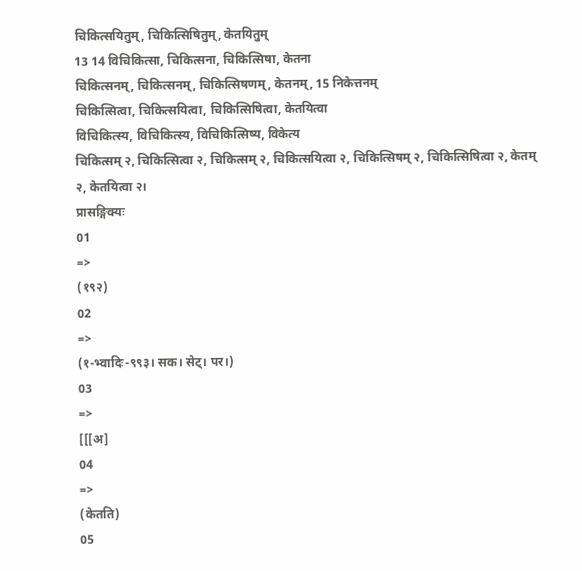चिकित्सयितुम्, चिकित्सिषितुम्, केतयितुम्
13 14 विचिकित्सा, चिकित्सना, चिकित्सिषा, केतना
चिकित्सनम्, चिकित्सनम्, चिकित्सिषणम्, केतनम्, 15 निकेत्तनम्
चिकित्सित्वा, चिकित्सयित्वा, चिकित्सिषित्वा, केतयित्वा
विचिकित्स्य, विचिकित्स्य, विचिकित्सिष्य, विकेत्य
चिकित्सम् २, चिकित्सित्वा २, चिकित्सम् २, चिकित्सयित्वा २, चिकित्सिषम् २, चिकित्सिषित्वा २, केतम् २, केतयित्वा २।
प्रासङ्गिक्यः
01
=>
(१९२)
02
=>
(१-भ्वादिः-९९३। सक। सेट्। पर।)
03
=>
[[[अ]
04
=>
(केतति)
05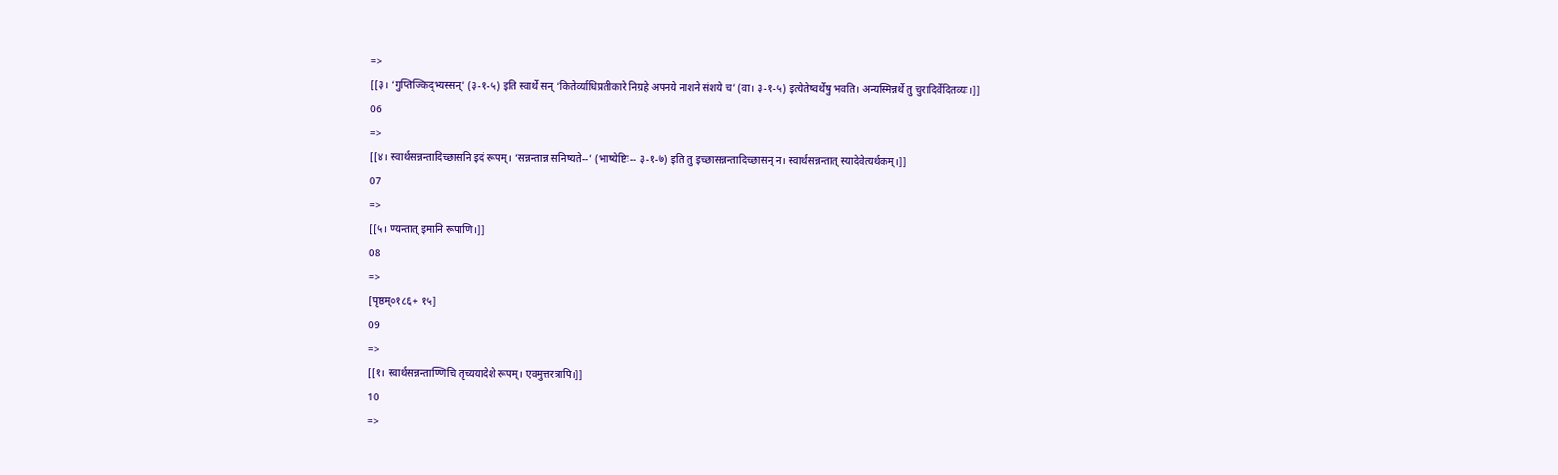=>
[[३। ‘गुप्तिज्किद्भ्यस्सन्’ (३-१-५) इति स्वार्थे सन् ‘कितेर्व्याधिप्रतीकारे निग्रहे अपनये नाशने संशये च’ (वा। ३-१-५) इत्येतेष्वर्थेषु भवति। अन्यस्मिन्नर्थे तु चुरादिर्वेदितव्यः।]]
06
=>
[[४। स्वार्थसन्नन्तादिच्छासनि इदं रूपम्। ‘सन्नन्तान्न सनिष्यते--’ (भाष्येष्टिः-- ३-१-७) इति तु इच्छासन्नन्तादिच्छासन् न। स्वार्थसन्नन्तात् स्यादेवेत्यर्थकम्।]]
07
=>
[[५। ण्यन्तात् इमानि रूपाणि।]]
08
=>
[पृष्ठम्०१८६+ १५]
09
=>
[[१। स्वार्थसन्नन्ताण्णिचि तृच्ययादेशे रूपम्। एवमुत्तरत्रापि।]]
10
=>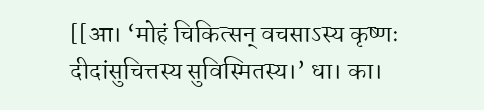[[आ। ‘मोहं चिकित्सन् वचसाऽस्य कृष्णः दीदांसुचित्तस्य सुविस्मितस्य।’ धा। का।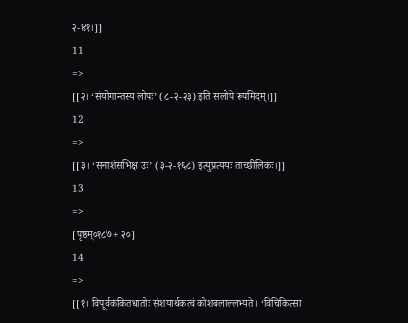२-४१।]]
11
=>
[[२। ‘संयोगान्तस्य लोपः’ (८-२-२३) इति सलोपे रूपमिदम्।]]
12
=>
[[३। ‘सनाशंसभिक्ष उः’ (३-२-१६८) इत्युप्रत्ययः ताच्छीलिकः।]]
13
=>
[पृष्ठम्०१८७+ २०]
14
=>
[[१। विपूर्वककितधातोः संशयार्थकत्वं कोशबलाल्लभ्यते। ‘विचिकित्सा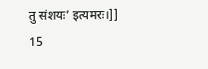तु संशयः’ इत्यमरः।]]
15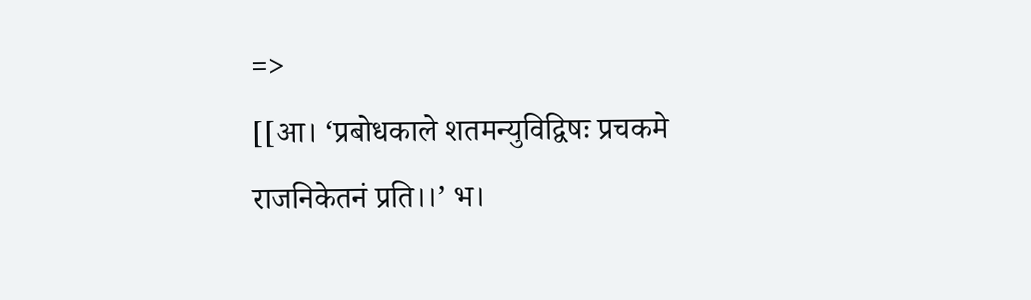=>
[[आ। ‘प्रबोधकाले शतमन्युविद्विषः प्रचकमे राजनिकेतनं प्रति।।’ भ।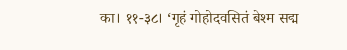का। ११-३८। ‘गृहं गोहोदवसितं बेश्म सद्म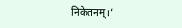निकेतनम्।’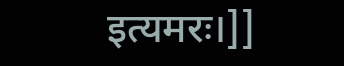इत्यमरः।]]